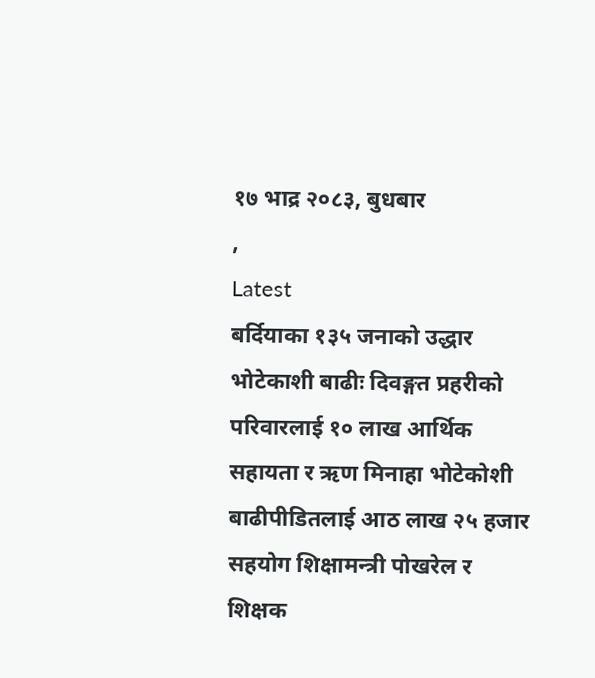१७ भाद्र २०८३, बुधबार
,
Latest
बर्दियाका १३५ जनाको उद्धार भोटेकाशी बाढीः दिवङ्गत प्रहरीको परिवारलाई १० लाख आर्थिक सहायता र ऋण मिनाहा भोटेकोशी बाढीपीडितलाई आठ लाख २५ हजार सहयोग शिक्षामन्त्री पोखरेल र शिक्षक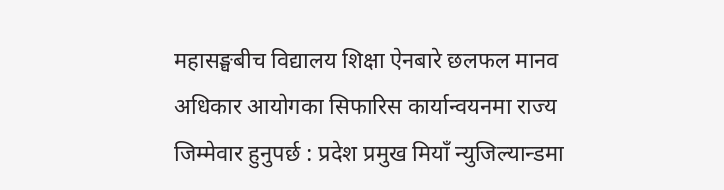महासङ्घबीच विद्यालय शिक्षा ऐनबारे छलफल मानव अधिकार आयोगका सिफारिस कार्यान्वयनमा राज्य जिम्मेवार हुनुपर्छ : प्रदेश प्रमुख मियाँ न्युजिल्यान्डमा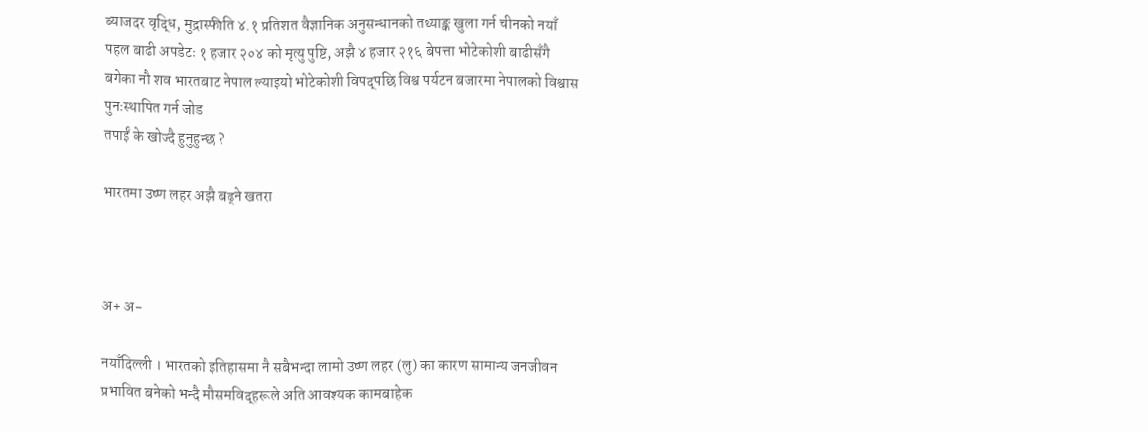ब्याजदर वृद्धि, मुद्रास्फीति ४.१ प्रतिशत वैज्ञानिक अनुसन्धानको तथ्याङ्क खुला गर्न चीनको नयाँ पहल बाढी अपडेटः १ हजार २०४ को मृत्यु पुष्टि, अझै ४ हजार २१६ बेपत्ता भोटेकोशी बाढीसँगै बगेका नौ शव भारतबाट नेपाल ल्याइयो भोटेकोशी विपद्पछि विश्व पर्यटन बजारमा नेपालको विश्वास पुनःस्थापित गर्न जोड
तपाईं के खोज्दै हुनुहुन्छ ?

भारतमा उष्ण लहर अझै बढ्ने खतरा



अ+ अ-

नयाँदिल्ली । भारतको इतिहासमा नै सबैभन्दा लामो उष्ण लहर (लु) का कारण सामान्य जनजीवन प्रभावित बनेको भन्दै मौसमविद्हरूले अति आवश्यक कामबाहेक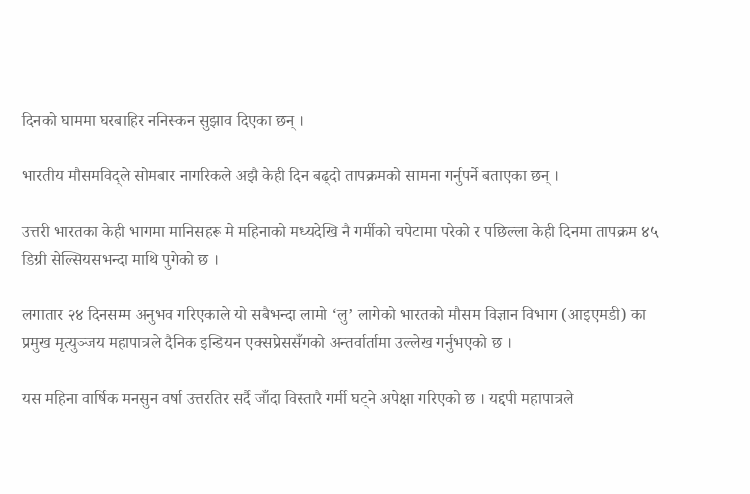दिनको घाममा घरबाहिर ननिस्कन सुझाव दिएका छन् ।

भारतीय मौसमविद्ले सोमबार नागरिकले अझै केही दिन बढ्दो तापक्रमको सामना गर्नुपर्ने बताएका छन् ।

उत्तरी भारतका केही भागमा मानिसहरू मे महिनाको मध्यदेखि नै गर्मीको चपेटामा परेको र पछिल्ला केही दिनमा तापक्रम ४५ डिग्री सेल्सियसभन्दा माथि पुगेको छ ।

लगातार २४ दिनसम्म अनुभव गरिएकाले यो सबैभन्दा लामो ‘लु’ लागेको भारतको मौसम विज्ञान विभाग (आइएमडी) का प्रमुख मृत्युञ्जय महापात्रले दैनिक इन्डियन एक्सप्रेससँगको अन्तर्वार्तामा उल्लेख गर्नुभएको छ ।

यस महिना वार्षिक मनसुन वर्षा उत्तरतिर सर्दै जाँदा विस्तारै गर्मी घट्ने अपेक्षा गरिएको छ । यद्दपी महापात्रले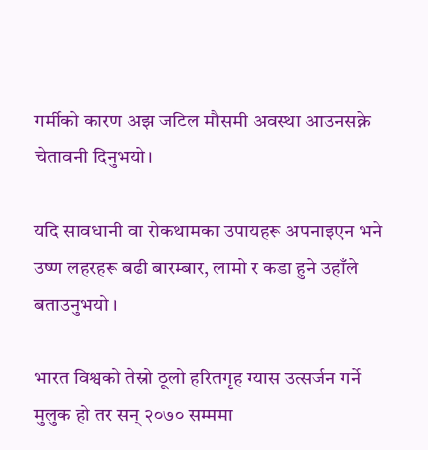गर्मीको कारण अझ जटिल मौसमी अवस्था आउनसक्ने चेतावनी दिनुभयो।

यदि सावधानी वा रोकथामका उपायहरू अपनाइएन भने उष्ण लहरहरू बढी बारम्बार, लामो र कडा हुने उहाँले बताउनुभयो ।

भारत विश्वको तेस्रो ठूलो हरितगृह ग्यास उत्सर्जन गर्ने मुलुक हो तर सन् २०७० सम्ममा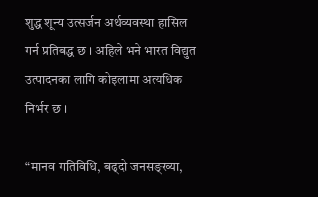शुद्ध शून्य उत्सर्जन अर्थव्यवस्था हासिल गर्न प्रतिबद्ध छ । अहिले भने भारत विद्युत उत्पादनका लागि कोइलामा अत्यधिक निर्भर छ ।

“मानव गतिविधि, बढ्दो जनसङ्ख्या,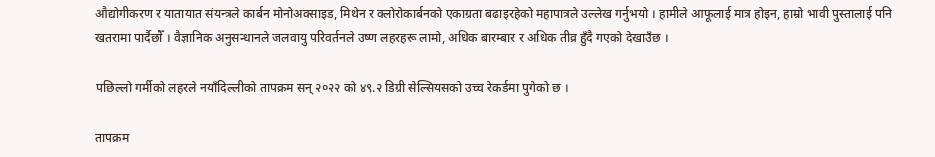औद्योगीकरण र यातायात संयन्त्रले कार्बन मोनोअक्साइड, मिथेन र क्लोरोकार्बनको एकाग्रता बढाइरहेको महापात्रले उल्लेख गर्नुभयो । हामीले आफूलाई मात्र होइन, हाम्रो भावी पुस्तालाई पनि खतरामा पार्दैछौँ । वैज्ञानिक अनुसन्धानले जलवायु परिवर्तनले उष्ण लहरहरू लामो, अधिक बारम्बार र अधिक तीव्र हुँदै गएको देखाउँछ ।

पछिल्लो गर्मीको लहरले नयाँदिल्लीको तापक्रम सन् २०२२ को ४९.२ डिग्री सेल्सियसको उच्च रेकर्डमा पुगेको छ ।

तापक्रम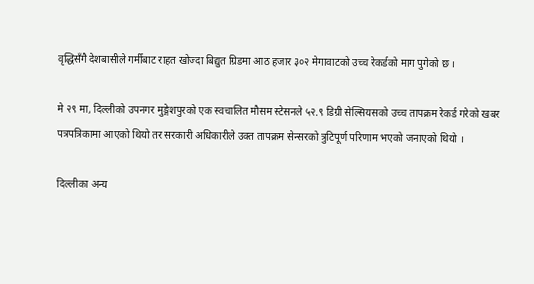वृद्धिसँगै देशबासीले गर्मीबाट राहत खोज्दा बिद्युत ग्रिडमा आठ हजार ३०२ मेगावाटको उच्च रेकर्डको माग पुगेको छ ।

मे २९ मा, दिल्लीको उपनगर मुङ्गेशपुरको एक स्वचालित मौसम स्टेसनले ५२.९ डिग्री सेल्सियसको उच्च तापक्रम रेकर्ड गरेको खबर पत्रपत्रिकामा आएको थियो तर सरकारी अधिकारीले उक्त तापक्रम सेन्सरको त्रुटिपूर्ण परिणाम भएको जनाएको थियो ।

दिल्लीका अन्य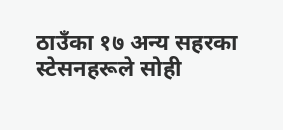ठाउँका १७ अन्य सहरका स्टेसनहरूले सोही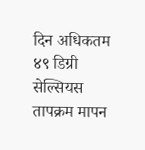दिन अधिकतम ४९ डिग्री सेल्सियस तापक्रम मापन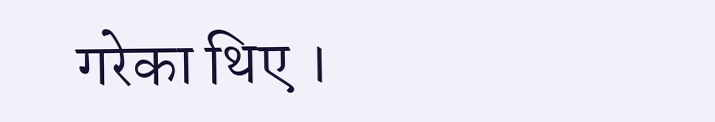गरेका थिए ।